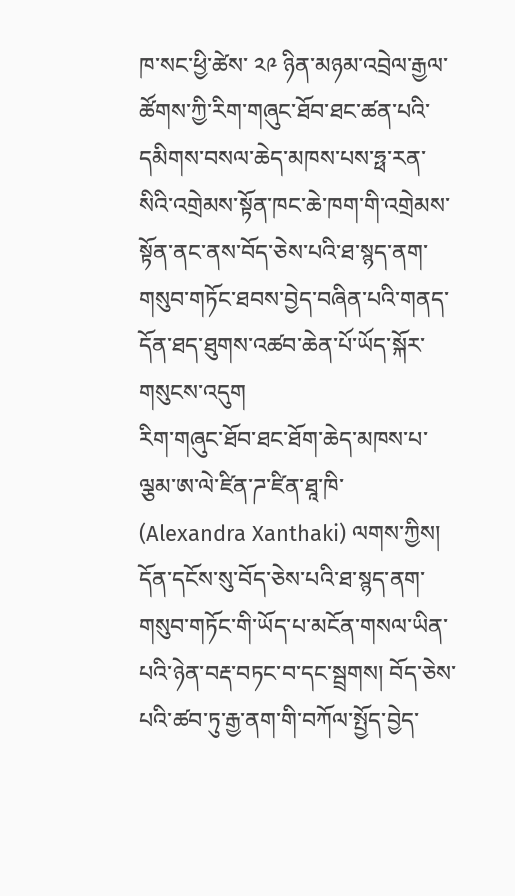ཁ་སང་ཕྱི་ཚེས་ ༢༩ ཉིན་མཉམ་འབྲེལ་རྒྱལ་ཚོགས་ཀྱི་རིག་གཞུང་ཐོབ་ཐང་ཚན་པའི་དམིགས་བསལ་ཆེད་མཁས་པས་ཧྥ་རན་སིའི་འགྲེམས་སྟོན་ཁང་ཆེ་ཁག་གི་འགྲེམས་སྟོན་ནང་ནས་བོད་ཅེས་པའི་ཐ་སྙད་ནག་གསུབ་གཏོང་ཐབས་བྱེད་བཞིན་པའི་གནད་དོན་ཐད་ཐུགས་འཚབ་ཆེན་པོ་ཡོད་སྐོར་གསུངས་འདུག
རིག་གཞུང་ཐོབ་ཐང་ཐོག་ཆེད་མཁས་པ་ལྕམ་ཨ་ལེ་ཛིན་ཌ་ཛིན་ཐཱ་ཁི་ (Alexandra Xanthaki) ལགས་ཀྱིས། དོན་དངོས་སུ་བོད་ཅེས་པའི་ཐ་སྙད་ནག་གསུབ་གཏོང་གི་ཡོད་པ་མངོན་གསལ་ཡིན་པའི་ཉེན་བརྡ་བཏང་བ་དང་སྦྲགས། བོད་ཅེས་པའི་ཚབ་ཏུ་རྒྱ་ནག་གི་བཀོལ་སྤྱོད་བྱེད་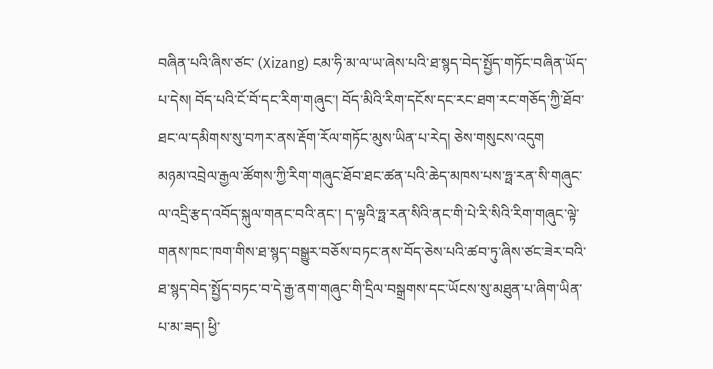བཞིན་པའི་ཞིས་ཙང་ (Xizang) ངམ་ཧི་མ་ལ་ཡ་ཞེས་པའི་ཐ་སྙད་བེད་སྤྱོད་གཏོང་བཞིན་ཡོད་པ་དེས། བོད་པའི་ངོ་བོ་དང་རིག་གཞུང་། བོད་མིའི་རིག་དངོས་དང་རང་ཐག་རང་གཅོད་ཀྱི་ཐོབ་ཐང་ལ་དམིགས་སུ་བཀར་ནས་རྡོག་རོལ་གཏོང་མུས་ཡིན་པ་རེད། ཅེས་གསུངས་འདུག
མཉམ་འབྲེལ་རྒྱལ་ཚོགས་ཀྱི་རིག་གཞུང་ཐོབ་ཐང་ཚན་པའི་ཆེད་མཁས་པས་ཧྥ་རན་སི་གཞུང་ལ་འདྲི་རྩད་འབོད་སྐུལ་གནང་བའི་ནང་། ད་ལྟའི་ཧྥ་རན་སིའི་ནང་གི་པེ་རི་སིའི་རིག་གཞུང་ལྟེ་གནས་ཁང་ཁག་གིས་ཐ་སྙད་བསྒྱུར་བཅོས་བཏང་ནས་བོད་ཅེས་པའི་ཚབ་ཏུ་ཞིས་ཙང་ཟེར་བའི་ཐ་སྙད་བེད་སྤྱོད་བཏང་བ་དེ་རྒྱ་ནག་གཞུང་གི་དྲིལ་བསྒྲགས་དང་ཡོངས་སུ་མཐུན་པ་ཞིག་ཡིན་པ་མ་ཟད། ཕྱི་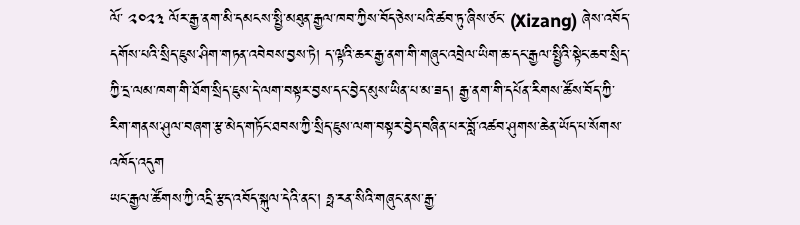ལོ་ ༢༠༢༣ ལོར་རྒྱ་ནག་མི་དམངས་སྤྱི་མཐུན་རྒྱལ་ཁབ་ཀྱིས་བོད་ཅེས་པའི་ཚབ་ཏུ་ཞིས་ཙང་ (Xizang) ཞེས་འབོད་དགོས་པའི་སྲིད་ཇུས་ཤིག་གཏན་འབེབས་བྱས་ཏེ། ད་ལྟའི་ཆར་རྒྱ་ནག་གི་གཞུང་འབྲེལ་ཡིག་ཆ་དང་རྒྱལ་སྤྱིའི་སྟེང་ཆབ་སྲིད་ཀྱི་དྲ་ལམ་ཁག་གི་ཐོག་སྲིད་ཇུས་དེ་ལག་བསྟར་བྱས་དང་བྱེད་མུས་ཡིན་པ་མ་ཟད། རྒྱ་ནག་གི་དཔོན་རིགས་ཚོས་བོད་ཀྱི་རིག་གནས་ཤུལ་བཞག་རྩ་མེད་གཏོང་ཐབས་ཀྱི་སྲིད་ཇུས་ལག་བསྟར་བྱེད་བཞིན་པར་བློ་འཚབ་ཤུགས་ཆེན་ཡོད་པ་སོགས་འཁོད་འདུག
ཡང་རྒྱལ་ཚོགས་ཀྱི་འདྲི་རྩད་འབོད་སྐུལ་དེའི་ནང་། ཧྥ་རན་སིའི་གཞུང་ནས་རྒྱ་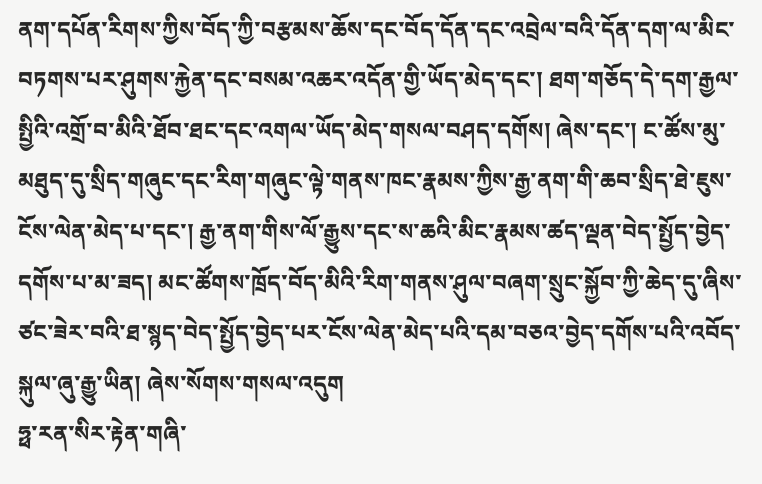ནག་དཔོན་རིགས་ཀྱིས་བོད་ཀྱི་བརྩམས་ཆོས་དང་བོད་དོན་དང་འབྲེལ་བའི་དོན་དག་ལ་མིང་བཏགས་པར་ཤུགས་རྐྱེན་དང་བསམ་འཆར་འདོན་གྱི་ཡོད་མེད་དང་། ཐག་གཅོད་དེ་དག་རྒྱལ་སྤྱིའི་འགྲོ་བ་མིའི་ཐོབ་ཐང་དང་འགལ་ཡོད་མེད་གསལ་བཤད་དགོས། ཞེས་དང་། ང་ཚོས་མུ་མཐུད་དུ་སྲིད་གཞུང་དང་རིག་གཞུང་ལྟེ་གནས་ཁང་རྣམས་ཀྱིས་རྒྱ་ནག་གི་ཆབ་སྲིད་ཐེ་ཇུས་ངོས་ལེན་མེད་པ་དང་། རྒྱ་ནག་གིས་ལོ་རྒྱུས་དང་ས་ཆའི་མིང་རྣམས་ཚད་ལྡན་བེད་སྤྱོད་བྱེད་དགོས་པ་མ་ཟད། མང་ཚོགས་ཁྲོད་བོད་མིའི་རིག་གནས་ཤུལ་བཞག་སྲུང་སྐྱོབ་ཀྱི་ཆེད་དུ་ཞིས་ཙང་ཟེར་བའི་ཐ་སྙད་བེད་སྤྱོད་བྱེད་པར་ངོས་ལེན་མེད་པའི་དམ་བཅའ་བྱེད་དགོས་པའི་འབོད་སྐུལ་ཞུ་རྒྱུ་ཡིན། ཞེས་སོགས་གསལ་འདུག
ཧྥ་རན་སིར་རྟེན་གཞི་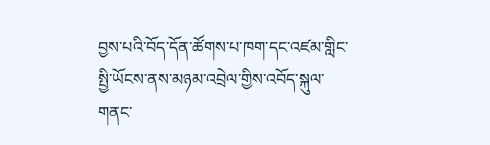བྱས་པའི་བོད་དོན་ཚོགས་པ་ཁག་དང་འཛམ་གླིང་སྤྱི་ཡོངས་ནས་མཉམ་འབྲེལ་གྱིས་འབོད་སྐུལ་གནང་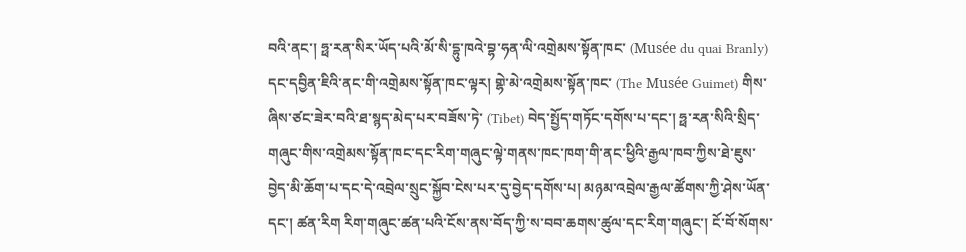བའི་ནང་། ཧྥ་རན་སིར་ཡོད་པའི་མོ་སི་དྷུ་ཁའེ་བྷ་ཧན་ལི་འགྲེམས་སྟོན་ཁང་ (Musée du quai Branly) དང་དབྱིན་ཇིའི་ནང་གི་འགྲེམས་སྟོན་ཁང་ལྟར། གྷེ་མེ་འགྲེམས་སྟོན་ཁང་ (The Musée Guimet) གིས་ཞིས་ཙང་ཟེར་བའི་ཐ་སྙད་མེད་པར་བཟོས་ཏེ་ (Tibet) བེད་སྤྱོད་གཏོང་དགོས་པ་དང་། ཧྥ་རན་སིའི་སྲིད་གཞུང་གིས་འགྲེམས་སྟོན་ཁང་དང་རིག་གཞུང་ལྟེ་གནས་ཁང་ཁག་གི་ནང་ཕྱིའི་རྒྱལ་ཁབ་ཀྱིས་ཐེ་ཇུས་བྱེད་མི་ཆོག་པ་དང་དེ་འབྲེལ་སྲུང་སྐྱོབ་ངེས་པར་དུ་བྱེད་དགོས་པ། མཉམ་འབྲེལ་རྒྱལ་ཚོགས་ཀྱི་ཤེས་ཡོན་དང་། ཚན་རིག རིག་གཞུང་ཚན་པའི་ངོས་ནས་བོད་ཀྱི་ས་བབ་ཆགས་ཚུལ་དང་རིག་གཞུང་། ངོ་བོ་སོགས་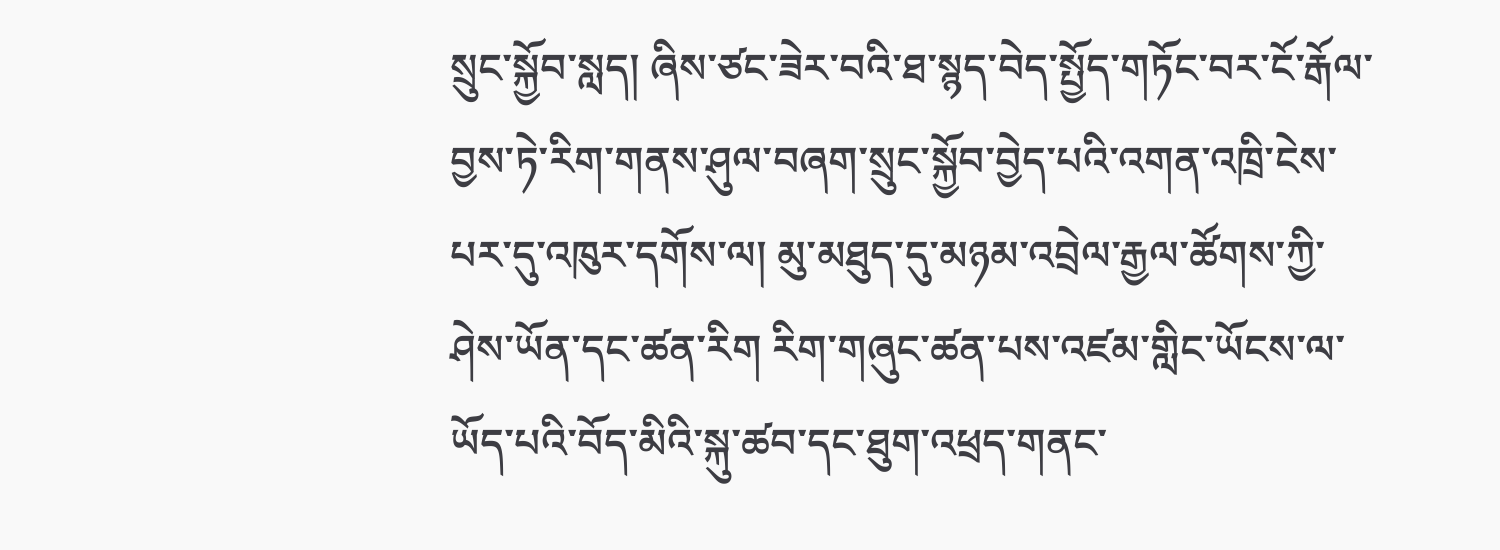སྲུང་སྐྱོབ་སླད། ཞིས་ཙང་ཟེར་བའི་ཐ་སྙད་བེད་སྤྱོད་གཏོང་བར་ངོ་རྒོལ་བྱས་ཏེ་རིག་གནས་ཤུལ་བཞག་སྲུང་སྐྱོབ་བྱེད་པའི་འགན་འཁྲི་ངེས་པར་དུ་འཁུར་དགོས་ལ། མུ་མཐུད་དུ་མཉམ་འབྲེལ་རྒྱལ་ཚོགས་ཀྱི་ཤེས་ཡོན་དང་ཚན་རིག རིག་གཞུང་ཚན་པས་འཛམ་གླིང་ཡོངས་ལ་ཡོད་པའི་བོད་མིའི་སྐུ་ཚབ་དང་ཐུག་འཕྲད་གནང་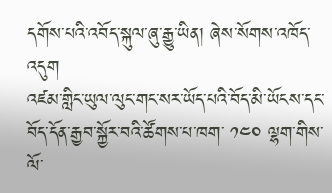དགོས་པའི་འབོད་སྐུལ་ཞུ་རྒྱུ་ཡིན། ཞེས་སོགས་འཁོད་འདུག
འཛམ་གླིང་ཡུལ་ལུང་གང་སར་ཡོད་པའི་བོད་མི་ཡོངས་དང་བོད་དོན་རྒྱབ་སྐྱོར་བའི་ཚོགས་པ་ཁག་ ༡༤༠ ལྷག་གིས་ལོ་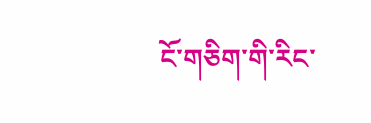ངོ་གཅིག་གི་རིང་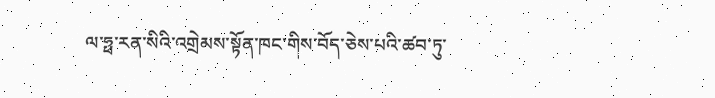ལ་ཧྥ་རན་སིའི་འགྲེམས་སྟོན་ཁང་གིས་བོད་ཅེས་པའི་ཚབ་ཏུ་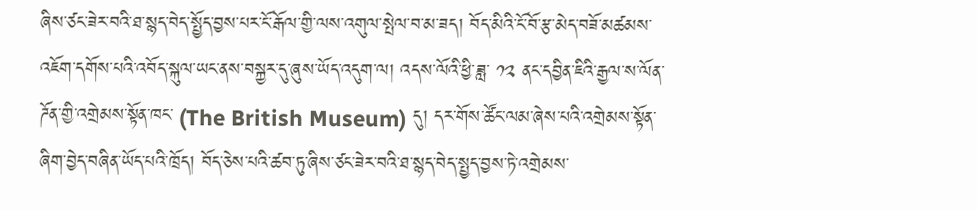ཞིས་ཙང་ཟེར་བའི་ཐ་སྙད་བེད་སྤྱོད་བྱས་པར་ངོ་རྒོལ་གྱི་ལས་འགུལ་སྤེལ་བ་མ་ཟད། བོད་མིའི་ངོ་བོ་རྩ་མེད་བཟོ་མཚམས་འཇོག་དགོས་པའི་འབོད་སྐུལ་ཡང་ནས་བསྐྱར་དུ་ཞུས་ཡོད་འདུག་ལ། འདས་ལོའི་ཕྱི་ཟླ་ ༡༢ ནང་དབྱིན་ཇིའི་རྒྱལ་ས་ལོན་ཌོན་གྱི་འགྲེམས་སྟོན་ཁང་ (The British Museum) དུ། དར་གོས་ཚོང་ལམ་ཞེས་པའི་འགྲེམས་སྟོན་ཞིག་བྱེད་བཞིན་ཡོད་པའི་ཁྲོད། བོད་ཅེས་པའི་ཚབ་ཏུ་ཞིས་ཙང་ཟེར་བའི་ཐ་སྙད་བེད་སྤྱད་བྱས་ཏེ་འགྲེམས་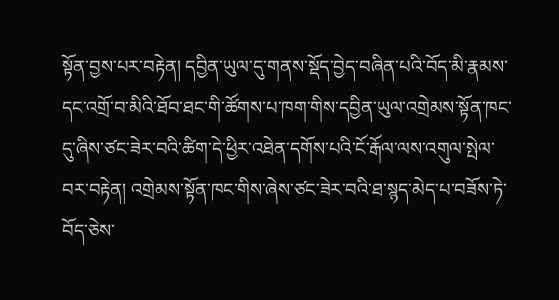སྟོན་བྱས་པར་བརྟེན། དབྱིན་ཡུལ་དུ་གནས་སྡོད་བྱེད་བཞིན་པའི་བོད་མི་རྣམས་དང་འགྲོ་བ་མིའི་ཐོབ་ཐང་གི་ཚོགས་པ་ཁག་གིས་དབྱིན་ཡུལ་འགྲེམས་སྟོན་ཁང་དུ་ཞིས་ཙང་ཟེར་བའི་ཚིག་དེ་ཕྱིར་འཐེན་དགོས་པའི་ངོ་རྒོལ་ལས་འགུལ་སྤེལ་བར་བརྟེན། འགྲེམས་སྟོན་ཁང་གིས་ཞེས་ཙང་ཟེར་བའི་ཐ་སྙད་མེད་པ་བཟོས་ཏེ་བོད་ཅེས་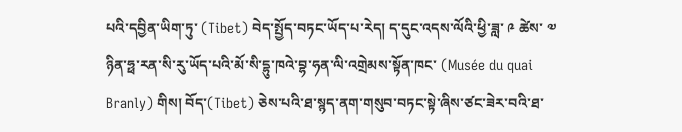པའི་དབྱིན་ཡིག་ཏུ་ (Tibet) བེད་སྤྱོད་བཏང་ཡོད་པ་རེད། ད་དུང་འདས་ལོའི་ཕྱི་ཟླ་ ༩ ཚེས་ ༧ ཉིན་ཧྥ་རན་སི་རུ་ཡོད་པའི་མོ་སི་དྷུ་ཁའེ་བྷ་ཧན་ལི་འགྲེམས་སྟོན་ཁང་ (Musée du quai Branly) གིས། བོད་(Tibet) ཅེས་པའི་ཐ་སྙད་ནག་གསུབ་བཏང་སྟེ་ཞིས་ཙང་ཟེར་བའི་ཐ་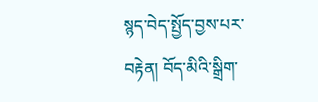སྙད་བེད་སྤྱོད་བྱས་པར་བརྟེན། བོད་མིའི་སྒྲིག་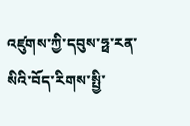འཛུགས་ཀྱི་དབུས་ཧྥ་རན་སིའི་བོད་རིགས་སྤྱི་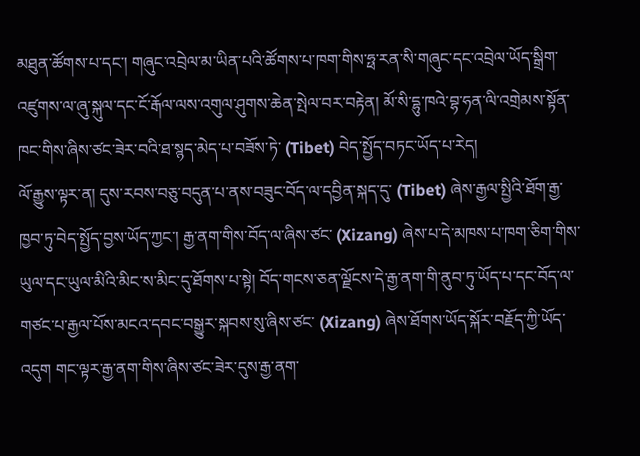མཐུན་ཚོགས་པ་དང་། གཞུང་འབྲེལ་མ་ཡིན་པའི་ཚོགས་པ་ཁག་གིས་ཧྥ་རན་སི་གཞུང་དང་འབྲེལ་ཡོད་སྒྲིག་འཛུགས་ལ་ཞུ་སྐུལ་དང་ངོ་རྒོལ་ལས་འགུལ་ཤུགས་ཆེན་སྤེལ་བར་བརྟེན། མོ་སི་དྷུ་ཁའེ་བྷ་ཧན་ལི་འགྲེམས་སྟོན་ཁང་གིས་ཞིས་ཙང་ཟེར་བའི་ཐ་སྙད་མེད་པ་བཟོས་ཏེ་ (Tibet) བེད་སྤྱོད་བཏང་ཡོད་པ་རེད།
ལོ་རྒྱུས་ལྟར་ན། དུས་རབས་བཅུ་བདུན་པ་ནས་བཟུང་བོད་ལ་དབྱིན་སྐད་དུ་ (Tibet) ཞེས་རྒྱལ་སྤྱིའི་ཐོག་རྒྱ་ཁྱབ་ཏུ་བེད་སྤྱོད་བྱས་ཡོད་ཀྱང་། རྒྱ་ནག་གིས་བོད་ལ་ཞིས་ཙང་ (Xizang) ཞེས་པ་དེ་མཁས་པ་ཁག་ཅིག་གིས་ཡུལ་དང་ཡུལ་མིའི་མིང་ས་མིང་དུ་ཐོགས་པ་སྟེ། བོད་གངས་ཅན་ལྗོངས་དེ་རྒྱ་ནག་གི་ནུབ་ཏུ་ཡོད་པ་དང་བོད་ལ་གཙང་པ་རྒྱལ་པོས་མངའ་དབང་བསྒྱུར་སྐབས་སུ་ཞིས་ཙང་ (Xizang) ཞེས་ཐོགས་ཡོད་སྐོར་བརྗོད་ཀྱི་ཡོད་འདུག གང་ལྟར་རྒྱ་ནག་གིས་ཞིས་ཙང་ཟེར་དུས་རྒྱ་ནག་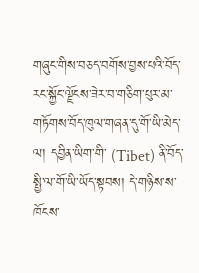གཞུང་གིས་བཅད་བགོས་བྱས་པའི་བོད་རང་སྐྱོང་ལྗོངས་ཟེར་བ་གཅིག་པུར་མ་གཏོགས་བོད་ཁུལ་གཞན་དུ་གོ་ཡི་མེད་ལ། དབྱིན་ཡིག་གི་ (Tibet) ནི་བོད་སྤྱི་ལ་གོ་ཡི་ཡོད་སྟབས། དེ་གཉིས་ས་ཁོངས་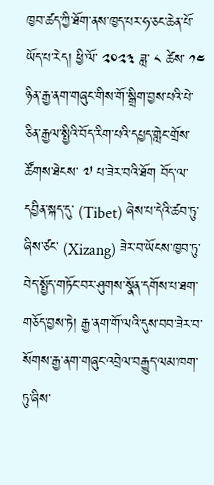ཁྱབ་ཚད་ཀྱི་ཐོག་ནས་ཁྱད་པར་ཧ་ཅང་ཆེན་པོ་ཡོད་པ་རེད། ཕྱི་ལོ་ ༢༠༢༣ ཟླ་ ༨ ཚེས་ ༡༤ ཉིན་རྒྱ་ནག་གཞུང་གིས་གོ་སྒྲིག་བྱས་པའི་པེ་ཅིན་རྒྱལ་སྤྱིའི་བོད་རིག་པའི་དཔྱད་གླེང་གྲོས་ཚོགས་ཐེངས་ ༧ པ་ཟེར་བའི་ཐོག བོད་ལ་དབྱིན་སྐད་དུ་ (Tibet) ཞེས་པ་དེའི་ཚབ་ཏུ་ཞིས་ཙང་ (Xizang) ཟེར་བ་ཡོངས་ཁྱབ་ཏུ་བེད་སྤྱོད་གཏོང་བར་ཤུགས་སྣོན་དགོས་པ་ཐག་གཅོད་བྱས་ཏེ། རྒྱ་ནག་གོ་ལའི་དུས་བབ་ཟེར་བ་སོགས་རྒྱ་ནག་གཞུང་འབྲེལ་བརྒྱུད་ལམ་ཁག་ཏུ་ཞིས་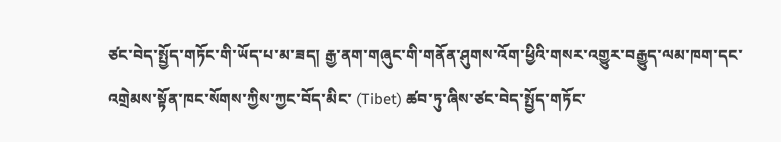ཙང་བེད་སྤྱོད་གཏོང་གི་ཡོད་པ་མ་ཟད། རྒྱ་ནག་གཞུང་གི་གནོན་ཤུགས་འོག་ཕྱིའི་གསར་འགྱུར་བརྒྱུད་ལམ་ཁག་དང་འགྲེམས་སྟོན་ཁང་སོགས་ཀྱིས་ཀྱང་བོད་མིང་ (Tibet) ཚབ་ཏུ་ཞིས་ཙང་བེད་སྤྱོད་གཏོང་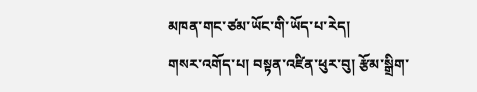མཁན་གང་ཙམ་ཡོང་གི་ཡོད་པ་རེད།
གསར་འགོད་པ། བསྟན་འཛིན་ཕུར་བུ། རྩོམ་སྒྲིག་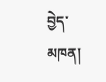བྱེད་མཁན།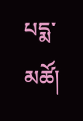པདྨ་མཚོ།